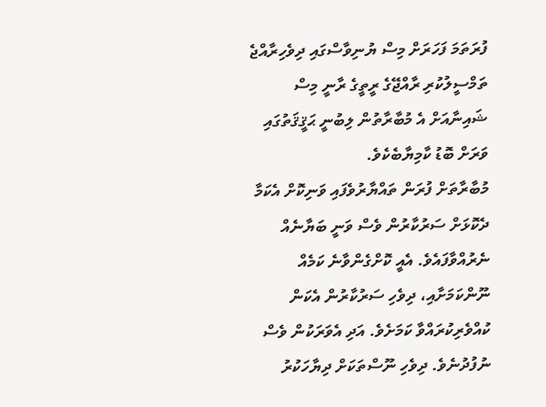ފުރަތަމަ ފަހަރަށް މިސް ޔުނިވާސްގައި ދިވެހިރާއްޖެ ތަމްސީލުކުރި ރާއްޖޭގެ ރީތީގެ ރާނީ މިސް ޝައިނާއަށް އެ މުބާރާތުން ލިބުނީ ޙަޤީޤަތުގައި ވަރަށް ބޮޑު ކާމިޔާބެކެވެ.
މުބާރާތަށް ފުރަން ތައްޔާރުވެފައި ވަނިކޮށް އެކަމާ ދެކޮޅަށް ސަރުކާރުން ވެސް ވަނީ ބަޔާނެއް ނެރުއްވާފައެވެ. އެއީ ކޮށްގެންވާނެ ކަމެއް ނޫންކަމަށާއި، ދިވެހި ސަރުކާރުން އެކަން ކުއްވެރިކުރައްވާ ކަމަށެވެ. އަދި އެވަރަކުން ވެސް ނުފުދުނެވެ. ދިވެހި ނޫސްތަކަށް ދިޔާހަކުރު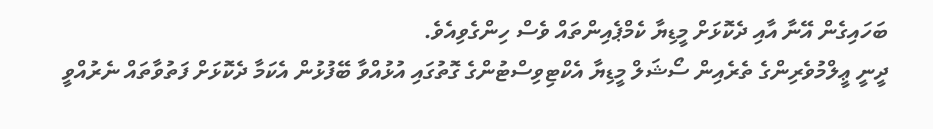ބަހައިގެން އޭނާ އާއި ދެކޮޅަށް މީޑިޔާ ކެމްޕެއިންތައް ވެސް ހިންގެވިއެވެ.
ދީނީ ޢީލްމުވެރިންގެ ތެރެއިން ސޯޝަލް މީޑިޔާ އެކްޓިވިސްޓުންގެ ގޮތުގައި އުޅުއްވާ ބޭފުޅުން އެކަމާ ދެކޮޅަށް ފަތުވާތައް ނެރުއްވީ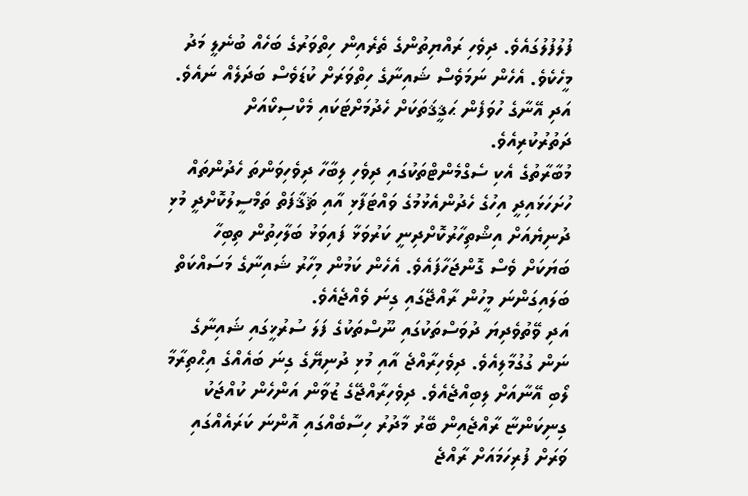ފުލުފުލުގައެވެ. ދިވެހި ރައްޔިތުންގެ ތެރެއިން ހިތްވަރުގެ ބަހެއް ބުނެލީ މަދު މީހެކެވެ. އެހެން ނަމަވެސް ޝައިނާގެ ހިތްވަރަށް ކުޑަވެސް ބަދަލެއް ނައެވެ. އަދި އޭނާގެ ހުވަފެން ޙަޤީޤަތަކަށް ހެދުމަށްޓަކައި މެކްސިކޯއަށް ދަތުރުކުރިއެވެ.
މުބާރާތުގެ އެކި ސެގްމެންޓްތަކުގައި ދިވެހި ލިބާހާ ދިވެހިވަންތަ ހެދުންތައް ހުށަހަޅައިދީ އިހުގެ ހެދުންއެޅުމުގެ ވައްޓަފާޅި އާއި ޘަޤާފަތް ތަމްސީލުކޮށްދީ މުޅި ދުނިޔެއަށް އިޝްތިހާރުކޮށްދިނީ ކަރުވަޅާ ފައިވަޅު ބަލާހިތުން ތިބިހާ ބަޔަކަށް ވެސް ގޮންޖަހާފައެވެ. އެހެން ކަމުން މިހާރު ޝައިނާގެ މަސައްކަތް ބަލައިގަންނަ މީހުން ރާއްޖޭގައި ގިނަ ވެއްޖެއެވެ.
އަދި ވޭތުވެދިޔަ ދުވަސްތަކުގައި ނޫސްތަކުގެ ފަލަ ސުރުޚީގައި ޝައިނާގެ ނަން ގުގުމާލިއެވެ. ދިވެހިރާއްޖެ އާއި މުޅި ދުނިޔޭގެ ގިނަ ބައެއްގެ އިޙްތިރާމާ ލޯބި އޭނާއަށް ލިބިއްޖެއެވެ. ދިވެހިރާއްޖޭގެ ޒުވާން އަންހެން ކުއްޖަކު ގިނިކަންޏާ ރާއްޖެއިން ބޭރު މާދުރު ހިސާބެއްގައި އޮންނަ ކަރައެއްގައި ވަރަށް ފުރިހަމައަށް ރާއްޖެ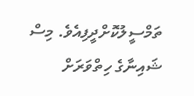ތަމްސީލުކޮށްދީފިއެވެ. މިސް ޝައިނާގެ ހިތްވަރަށް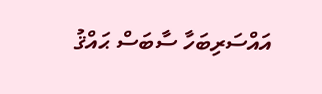އައްސަރިބަހާ ސާބަސް ޙައްޤު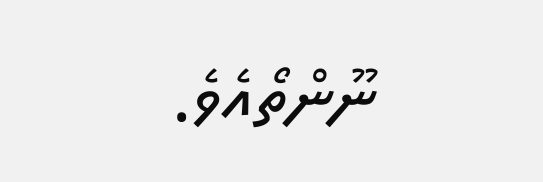ނޫންތޯއެވެ.